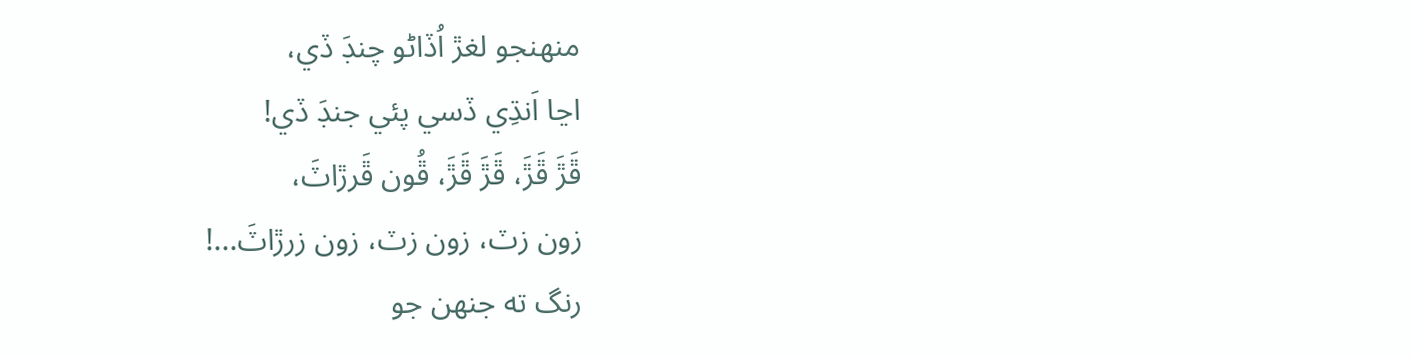منهنجو لغڙ اُڏاڻو چنڊَ ڏي،
اڃا اَنڌِي ڏسي پئي جنڊَ ڏي!
ڦَڙَ ڦَڙَ، ڦَڙَ ڦَڙَ، ڦُون ڦَرڙاٽَ،
زون زٽ، زون زٽ، زون زرڙاٽَ...!
رنگ ته جنهن جو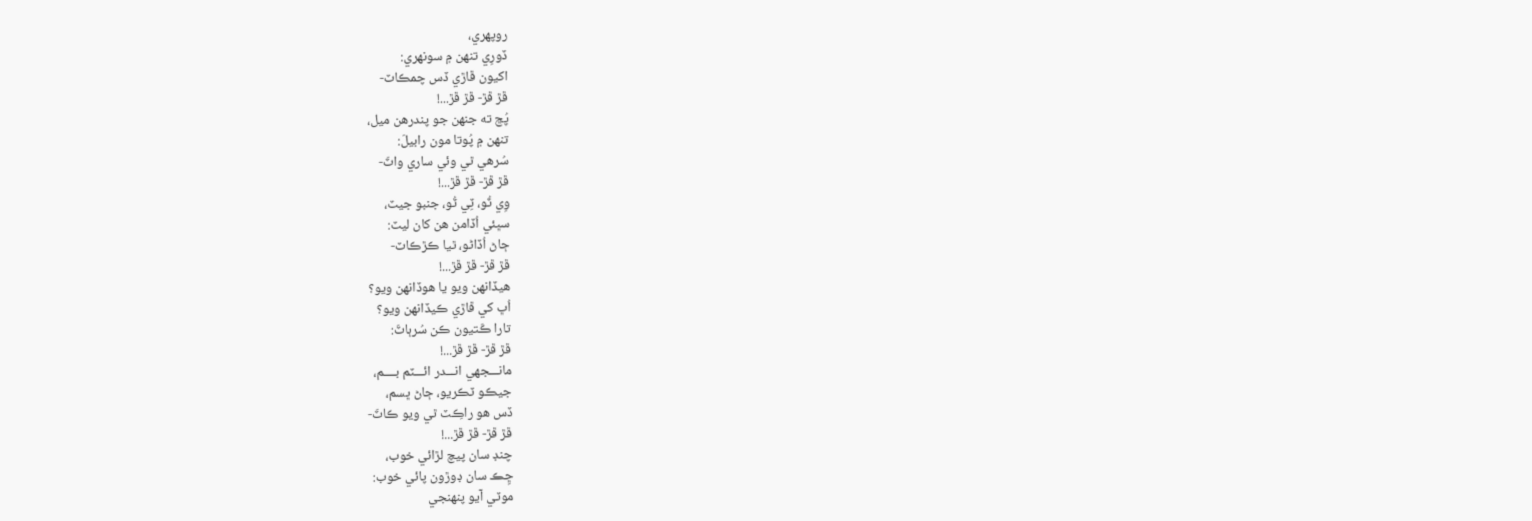روپهري،
ڏورِي تنهن ۾ سونهري:
اکيون ڦاڙي ڏس چمڪاٽ-
ڦڙ ڦڙ- ڦڙ ڦڙ...!
پُڇ ته جنهن جو پندرهن ميل،
تنهن ۾ پُوتا مون رابيلَ:
سُرهي ٿي وئي ساري واٽَ-
ڦڙ ڦڙ- ڦڙ ڦڙ...!
وِي ٽُو، ٽِي ٽُو، جنبو جيٽ،
سڀئي اُڏامن هن کان ليٽ:
ڄاڻ اُڏاڻو، ٿيا ڪڙڪاٽ-
ڦڙ ڦڙ- ڦڙ ڦڙ...!
هيڏانهن ويو يا هوڏانهن ويو؟
اُڀ کي ڦاڙي ڪيڏانهن ويو؟
تارا ڪَتيون ڪن سُرٻاٽَ:
ڦڙ ڦڙ- ڦڙ ڦڙ...!
مانـــجهي انـــدر ائـــٽم بــــم،
جيڪو ٽڪريو، ڄاڻ ڀسم،
ڏس هو راڪِٽ ٿي ويو ڪاٽَ-
ڦڙ ڦڙ- ڦڙ ڦڙ...!
چنڊ سان پيچ لڙائي خوب،
ڇِڪ سان ڊوڙون پائي خوب:
موٽي آيو پنهنجي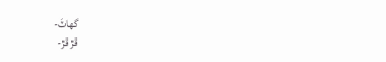گهاٽَ-
ڦڙ ڦڙ-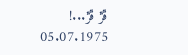ڦڙ ڦڙ...!
05.07.1975